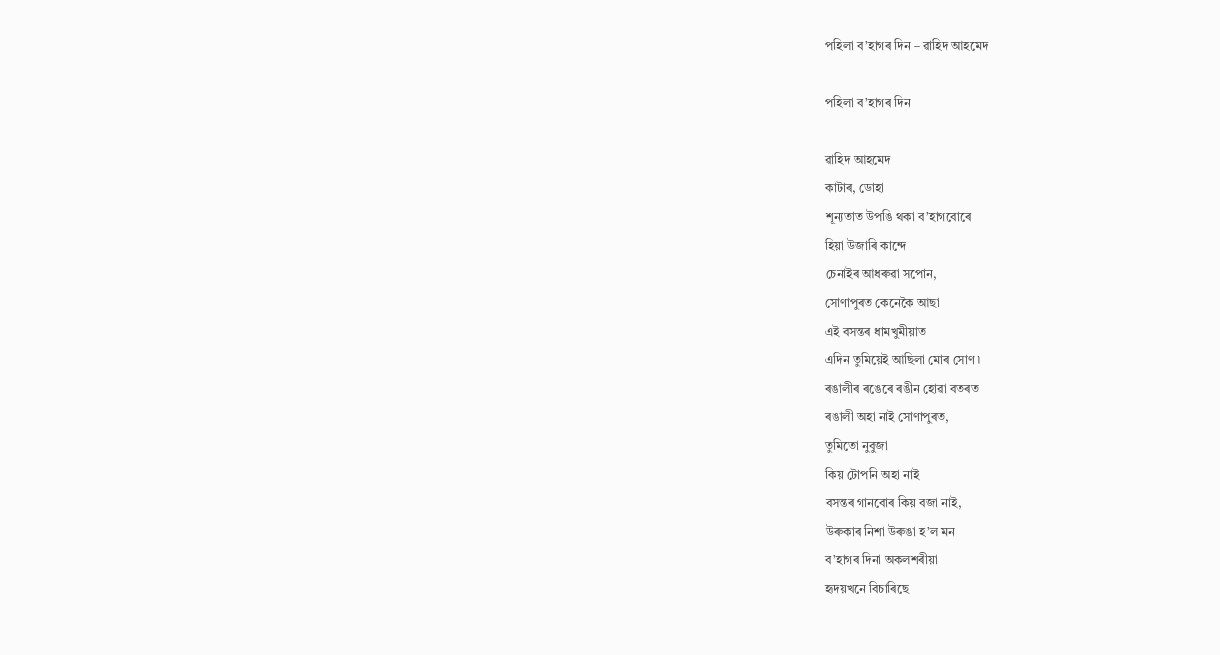পহিলা ব’হাগৰ দিন – ৱাহিদ আহমেদ

পহিলা ব’হাগৰ দিন

ৱাহিদ আহমেদ
কাটাৰ, ডোহা
শূন্যতাত উপঙি থকা ব’হাগবোৰে
হিয়া উজাৰি কান্দে
চেনাইৰ আধৰুৱা সপোন,
সোণাপুৰত কেনেকৈ আছা
এই বসন্তৰ ধামখুমীয়াত
এদিন তুমিয়েই আছিলা মোৰ সোণ ৷
ৰঙালীৰ ৰঙেৰে ৰঙীন হোৱা বতৰত
ৰঙালী অহা নাই সোণাপুৰত,
তুমিতো নুবুজা
কিয় টোপনি অহা নাই
বসন্তৰ গানবোৰ কিয় বজা নাই,
উৰুকাৰ নিশা উৰুঙা হ’ল মন
ব’হাগৰ দিনা অকলশৰীয়া
হৃদয়খনে বিচাৰিছে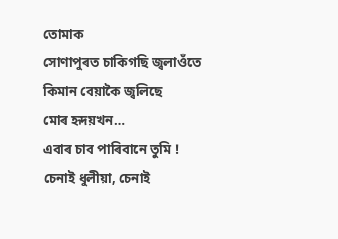তোমাক
সোণাপুৰত চাকিগছি জ্বলাওঁতে
কিমান বেয়াকৈ জ্বলিছে
মোৰ হৃদয়খন…
এবাৰ চাব পাৰিবানে তুমি !
চেনাই ধুলীয়া, চেনাই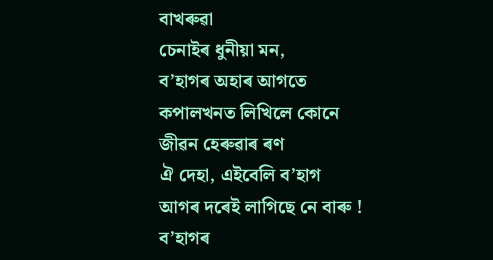বাখৰুৱা
চেনাইৰ ধুনীয়া মন,
ব’হাগৰ অহাৰ আগতে
কপালখনত লিখিলে কোনে
জীৱন হেৰুৱাৰ ৰণ
ঐ দেহা, এইবেলি ব’হাগ
আগৰ দৰেই লাগিছে নে বাৰু !
ব’হাগৰ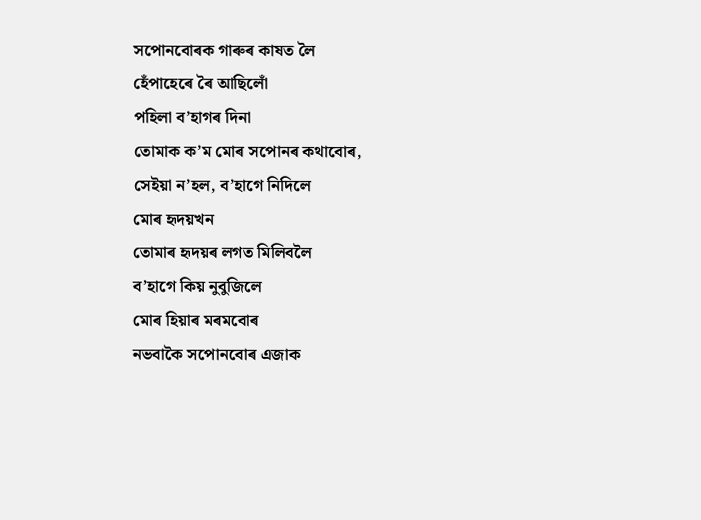সপোনবোৰক গাৰুৰ কাষত লৈ
হেঁপাহেৰে ৰৈ আছিলোঁ
পহিলা ব’হাগৰ দিনা
তোমাক ক’ম মোৰ সপোনৰ কথাবোৰ,
সেইয়া ন’হল, ব’হাগে নিদিলে
মোৰ হৃদয়খন
তোমাৰ হৃদয়ৰ লগত মিলিবলৈ
ব’হাগে কিয় নুবুজিলে
মোৰ হিয়াৰ মৰমবোৰ
নভবাকৈ সপোনবোৰ এজাক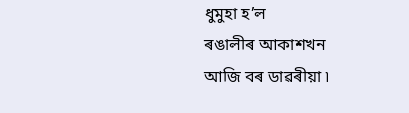ধুমুহা হ’ল
ৰঙালীৰ আকাশখন
আজি বৰ ডাৱৰীয়া ৷